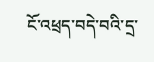ངོ་འཕྲད་བདེ་བའི་དྲ་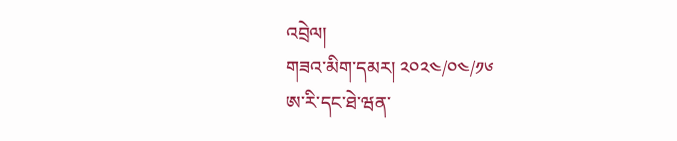འབྲེལ།
གཟའ་མིག་དམར། ༢༠༢༤/༠༤/༡༦
ཨ་རི་དང་ཐེ་ཝན་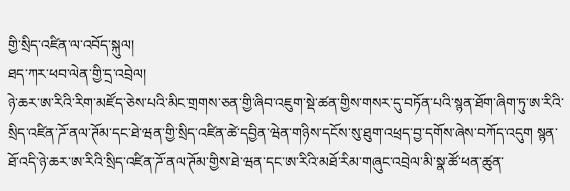གྱི་སྲིད་འཛིན་ལ་འབོད་སྐུལ།
ཐད་ཀར་ཕབ་ལེན་གྱི་དྲ་འབྲེལ།
ཉེ་ཆར་ཨ་རིའི་རིག་མཛོད་ཅེས་པའི་མིང་གྲགས་ཅན་གྱི་ཞིབ་འཇུག་སྡེ་ཚན་གྱིས་གསར་དུ་བཏོན་པའི་སྙན་ཐོག་ཞིག་ཏུ་ཨ་རིའི་སྲིད་འཛིན་ཌོ་ནལ་ཊོམ་དང་ཐེ་ཝན་གྱི་སྲིད་འཛིན་ཚེ་དབྱིན་ཝེན་གཉིས་དངོས་སུ་ཐུག་འཕྲད་བྱ་དགོས་ཞེས་བཀོད་འདུག སྙན་ཐོ་འདི་ཉེ་ཆར་ཨ་རིའི་སྲིད་འཛིན་ཌོ་ནལ་ཊོམ་གྱིས་ཐེ་ཝན་དང་ཨ་རིའི་མཐོ་རིམ་གཞུང་འབྲེལ་མི་སྣ་ཚོ་ཕན་ཚུན་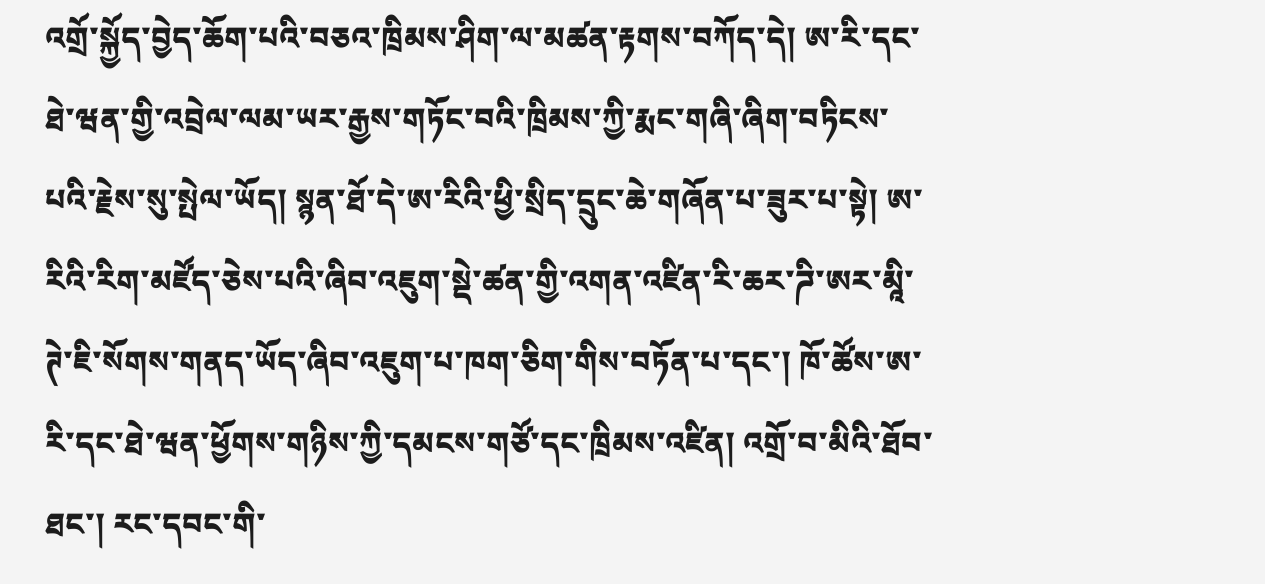འགྲོ་སྐྱོད་བྱེད་ཆོག་པའི་བཅའ་ཁྲིམས་ཤིག་ལ་མཚན་རྟགས་བཀོད་དེ། ཨ་རི་དང་ཐེ་ཝན་གྱི་འབྲེལ་ལམ་ཡར་རྒྱས་གཏོང་བའི་ཁྲིམས་ཀྱི་རྨང་གཞི་ཞིག་བཏིངས་པའི་རྗེས་སུ་སྤེལ་ཡོད། སྙན་ཐོ་དེ་ཨ་རིའི་ཕྱི་སྲིད་དྲུང་ཆེ་གཞོན་པ་ཟུར་པ་སྟེ། ཨ་རིའི་རིག་མཛོད་ཅེས་པའི་ཞིབ་འཇུག་སྡེ་ཚན་གྱི་འགན་འཛིན་རི་ཆར་ཌི་ཨར་མཱི་ཊེ་ཇི་སོགས་གནད་ཡོད་ཞིབ་འཇུག་པ་ཁག་ཅིག་གིས་བཏོན་པ་དང་། ཁོ་ཚོས་ཨ་རི་དང་ཐེ་ཝན་ཕྱོགས་གཉིས་ཀྱི་དམངས་གཙོ་དང་ཁྲིམས་འཛིན། འགྲོ་བ་མིའི་ཐོབ་ཐང་། རང་དབང་གི་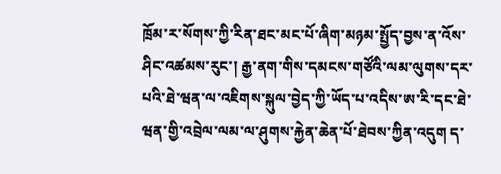ཁྲོམ་ར་སོགས་ཀྱི་རིན་ཐང་མང་པོ་ཞིག་མཉམ་སྤྱོད་བྱས་ན་འོས་ཤིང་འཚམས་རུང་། རྒྱ་ནག་གིས་དམངས་གཙོའི་ལམ་ལུགས་དར་པའི་ཐེ་ཝན་ལ་འཇིགས་སྐུལ་བྱེད་ཀྱི་ཡོད་པ་འདིས་ཨ་རི་དང་ཐེ་ཝན་གྱི་འབྲེལ་ལམ་ལ་ཤུགས་རྐྱེན་ཆེན་པོ་ཐེབས་ཀྱིན་འདུག ད་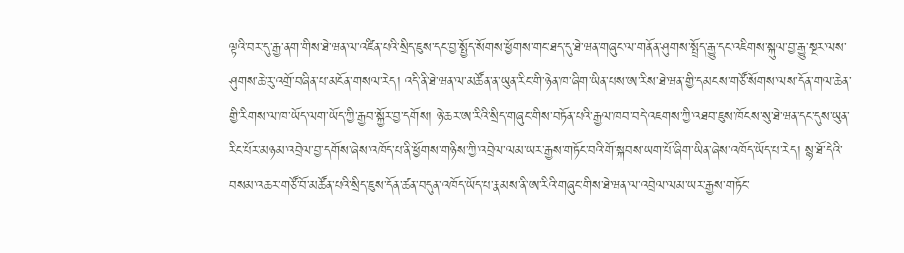ལྟའི་བར་དུ་རྒྱ་ནག་གིས་ཐེ་ཝན་ལ་འཛིན་པའི་སྲིད་ཇུས་དང་བྱ་སྤྱོད་སོགས་ཕྱོགས་གང་ཐད་དུ་ཐེ་ཝན་གཞུང་ལ་གནོན་ཤུགས་སྤྲོད་རྒྱུ་དང་འཇིགས་སྐུལ་བྱ་རྒྱུ་སྔར་ལས་ཤུགས་ཆེ་རུ་འགྲོ་བཞིན་པ་མངོན་གསལ་རེད། འདི་ནི་ཐེ་ཝན་ལ་མཚོན་ན་ཡུན་རིང་གི་ཉེན་ཁ་ཞིག་ཡིན་པས་ཨ་རིས་ཐེ་ཝན་གྱི་དམངས་གཙོ་སོགས་ལས་དོན་གལ་ཆེན་གྱི་རིགས་ལ་ཁ་ཡོད་ལག་ཡོད་ཀྱི་རྒྱབ་སྐྱོར་བྱ་དགོས། ཉེ་ཆར་ཨ་རིའི་སྲིད་གཞུང་གིས་བཏོན་པའི་རྒྱལ་ཁབ་བདེ་འཇགས་ཀྱི་འཐབ་ཇུས་ཁོངས་སུ་ཐེ་ཝན་དང་དུས་ཡུན་རིང་པོར་མཉམ་འབྲེལ་བྱ་དགོས་ཞེས་འཁོད་པ་ནི་ཕྱོགས་གཉིས་ཀྱི་འབྲེལ་ལམ་ཡར་རྒྱས་གཏོང་བའི་གོ་སྐབས་ཡག་པོ་ཞིག་ཡིན་ཞེས་འཁོད་ཡོད་པ་རེད། སྙ་ཐོ་དེའི་བསམ་འཆར་གཙོ་བོ་མཚོན་པའི་སྲིད་ཇུས་དོན་ཚན་བདུན་འཁོད་ཡོད་པ་རྣམས་ནི་ཨ་རིའི་གཞུང་གིས་ཐེ་ཝན་ལ་འབྲེལ་ལམ་ཡར་རྒྱས་གཏོང་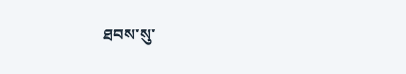ཐབས་སུ་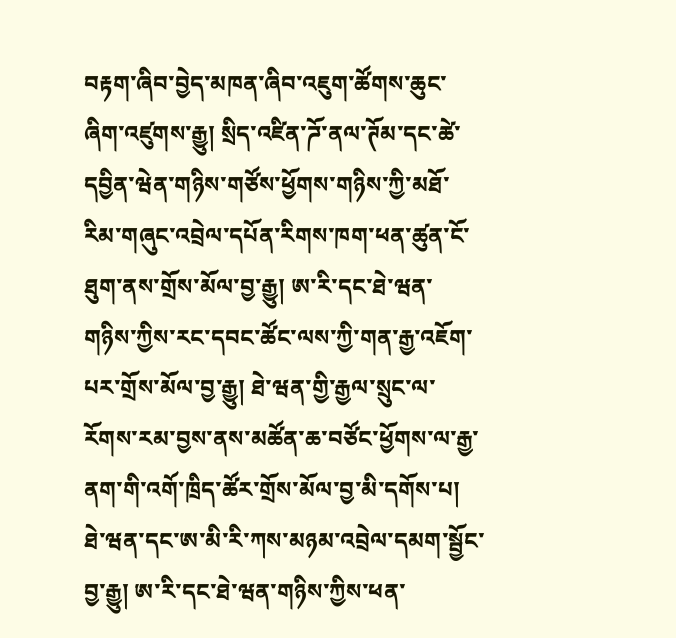བརྟག་ཞིབ་བྱེད་མཁན་ཞིབ་འཇུག་ཚོགས་ཆུང་ཞིག་འཛུགས་རྒྱུ། སྲིད་འཛིན་ཌོ་ནལ་ཊོམ་དང་ཚེ་དབྱིན་ཝེན་གཉིས་གཙོས་ཕྱོགས་གཉིས་ཀྱི་མཐོ་རིམ་གཞུང་འབྲེལ་དཔོན་རིགས་ཁག་ཕན་ཚུན་ངོ་ཐུག་ནས་གྲོས་མོལ་བྱ་རྒྱུ། ཨ་རི་དང་ཐེ་ཝན་གཉིས་ཀྱིས་རང་དབང་ཚོང་ལས་ཀྱི་གན་རྒྱ་འཇོག་པར་གྲོས་མོལ་བྱ་རྒྱུ། ཐེ་ཝན་གྱི་རྒྱལ་སྲུང་ལ་རོགས་རམ་བྱས་ནས་མཚོན་ཆ་བཙོང་ཕྱོགས་ལ་རྒྱ་ནག་གི་འགོ་ཁྲིད་ཚོར་གྲོས་མོལ་བྱ་མི་དགོས་པ། ཐེ་ཝན་དང་ཨ་མི་རི་ཀས་མཉམ་འབྲེལ་དམག་སྦྱོང་བྱ་རྒྱུ། ཨ་རི་དང་ཐེ་ཝན་གཉིས་ཀྱིས་ཕན་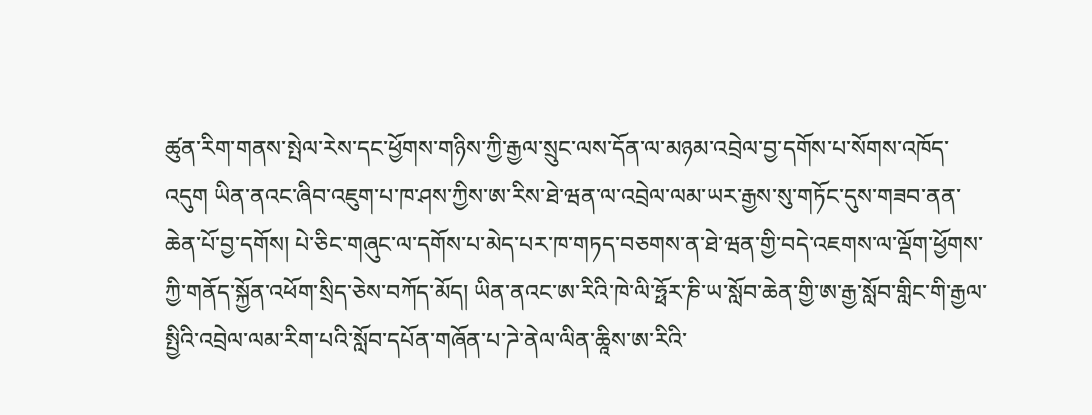ཚུན་རིག་གནས་སྤེལ་རེས་དང་ཕྱོགས་གཉིས་ཀྱི་རྒྱལ་སྲུང་ལས་དོན་ལ་མཉམ་འབྲེལ་བྱ་དགོས་པ་སོགས་འཁོད་འདུག ཡིན་ནའང་ཞིབ་འཇུག་པ་ཁ་ཤས་ཀྱིས་ཨ་རིས་ཐེ་ཝན་ལ་འབྲེལ་ལམ་ཡར་རྒྱས་སུ་གཏོང་དུས་གཟབ་ནན་ཆེན་པོ་བྱ་དགོས། པེ་ཅིང་གཞུང་ལ་དགོས་པ་མེད་པར་ཁ་གཏད་བཅགས་ན་ཐེ་ཝན་གྱི་བདེ་འཇགས་ལ་ལྡོག་ཕྱོགས་ཀྱི་གནོད་སྐྱོན་འཕོག་སྲིད་ཅེས་བཀོད་མོད། ཡིན་ནའང་ཨ་རིའི་ཁེ་ལི་ཧྥོར་ཎི་ཡ་སློབ་ཆེན་གྱི་ཨ་རྒྱ་སློབ་གླིང་གི་རྒྱལ་སྤྱིའི་འབྲེལ་ལམ་རིག་པའི་སློབ་དཔོན་གཞོན་པ་ཌེ་ནེལ་ལིན་ཆཱིས་ཨ་རིའི་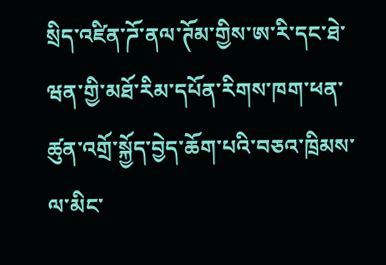སྲིད་འཛིན་ཌོ་ནལ་ཊོམ་གྱིས་ཨ་རི་དང་ཐེ་ཝན་གྱི་མཐོ་རིམ་དཔོན་རིགས་ཁག་ཕན་ཚུན་འགྲོ་སྐྱོད་བྱེད་ཆོག་པའི་བཅའ་ཁྲིམས་ལ་མིང་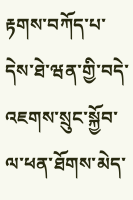རྟགས་བཀོད་པ་དེས་ཐེ་ཝན་གྱི་བདེ་འཇགས་སྲུང་སྐྱོབ་ལ་ཕན་ཐོགས་མེད་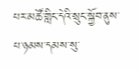པར་མཚོ་གླིང་དེའི་སྲུང་སྐྱོབ་ནུས་པ་ཉམས་དམས་སུ་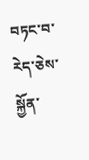བཏང་བ་རེད་ཅེས་སྐྱོན་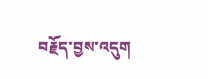བརྗོད་བྱས་འདུག